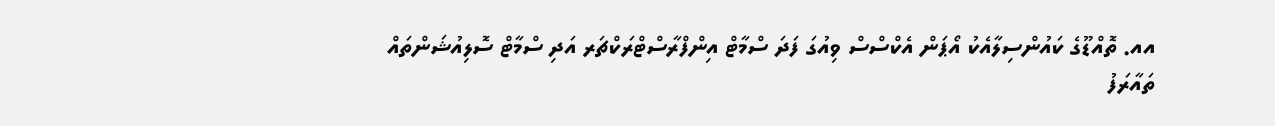އއ. ތޮއްޑޫގެ ކައުންސިލާއެކު އޯޕަން އެކްސްސް ވިއުގަ ފަދަ ސްމާޓް އިންފްރާސްޓްރަކްޗަރ އަދި ސްމާޓް ސޮލިއުޝަންތައް ތައާރަފު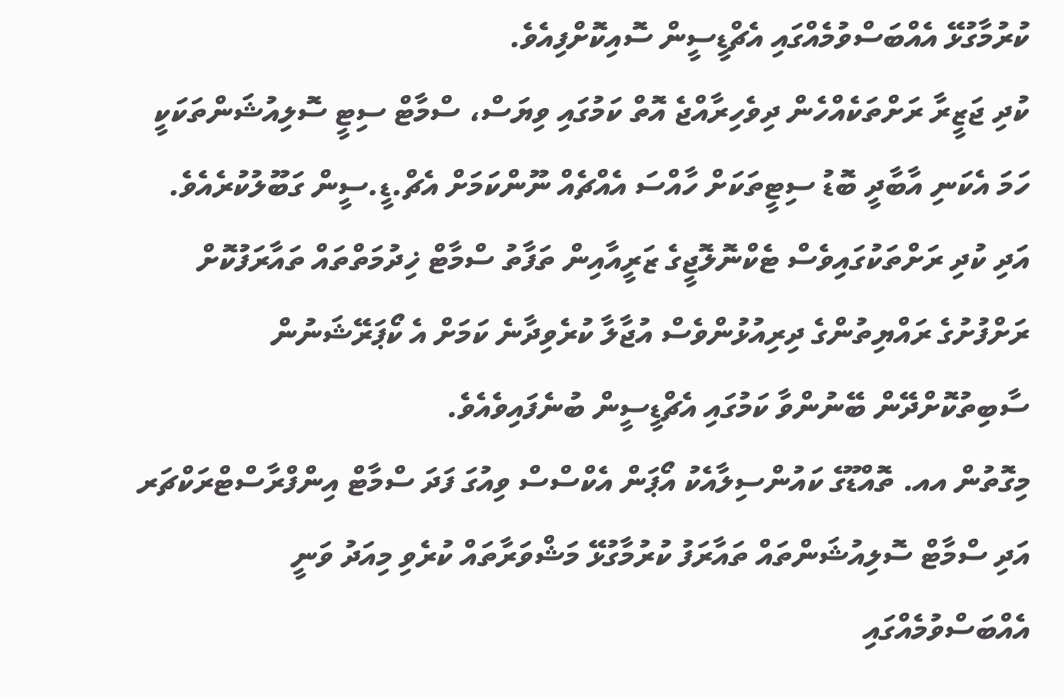ކުރުމާގުޅޭ އެއްބަސްވުމެއްގައި އެޗްޑީސީން ސޮއިކޮށްފިއެވެ.
ކުދި ޖަޒީރާ ރަށްތަކެއްހެން ދިވެހިރާއްޖެ އޮތް ކަމުގައި ވިޔަސް، ސްމާޓް ސިޓީ ސޮލިއުޝަންތަކަކީ ހަމަ އެކަނި އާބާދީ ބޮޑު ސިޓީތަކަށް ހާއްސަ އެއްޗެއް ނޫންކަމަށް އެޗް.ޑީ.ސީން ގަބޫލުކުރެއެވެ. އަދި ކުދި ރަށްތަކުގައިވެސް ޓެކްނޮލޮޖީގެ ޒަރީއާއިން ތަފާތު ސްމާޓް ޚިދުމަތްތައް ތައާރަފުކޮށް ރަށްފުށުގެ ރައްޔިތުންގެ ދިރިއުޅުންވެސް އުޖާލާ ކުރެވިދާނެ ކަމަށް އެ ކޯޕަރޭޝަނުން ސާބިތުކޮށްދޭން ބޭނުންވާ ކަމުގައި އެޗްޑީސީން ބުނެފައިވެއެވެ.
މިގޮތުން އއ. ތޮއްޑޫގެ ކައުންސިލާއެކު އޯޕަން އެކްސްސް ވިއުގަ ފަދަ ސްމާޓް އިންފްރާސްޓްރަކްޗަރ އަދި ސްމާޓް ސޮލިއުޝަންތައް ތައާރަފު ކުރުމާގުޅޭ މަޝްވަރާތައް ކުރެވި މިއަދު ވަނީ އެއްބަސްވުމެއްގައި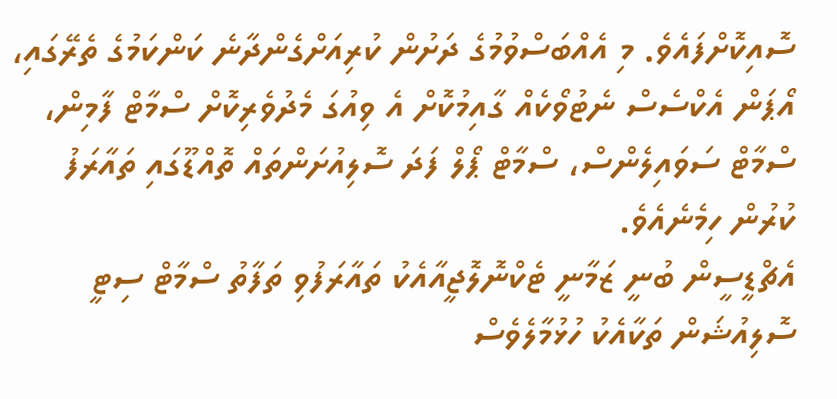ސޮއިކޮށްފައެވެ. މި އެއްބަސްވުމުގެ ދަށުން ކުރިއަށްގެންދާނެ ކަންކަމުގެ ތެރޭގައި، އޯޕަން އެކްސެސް ނެޓުވޯކެއް ގާއިމުކޮށް އެ ވިއުގަ މެދުވެރިކޮށް ސްމާޓް ފާމިން، ސްމާޓް ސަވައިލެންސް، ސްމާޓް ޕޯލް ފަދަ ސޮލިއުށަންތައް ތޮއްޑޫގައި ތައާރަފު ކުރުން ހިމެނެއެވެ.
އެޗްޑީސީން ބުނީ ޒަމާނީ ޓެކްނޮލޮޖީއާއެކު ތައާރަފުވި ތަފާތު ސްމާޓް ސިޓީ ސޮލިއުޝަން ތަކާއެކު ހުޅުމާލެވެސް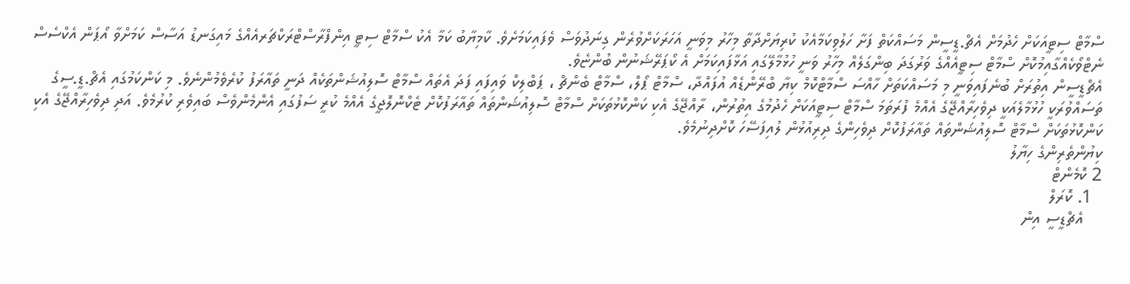ސްމާޓް ސިޓީއަކަށް ހެދުމަށް އެޗް.ޑީސީން މަސައްކަތް ފަށާ ހަލުވިކަމާއެކު ކުރިޔަށްދާތާ މިހާރު މިވަނީ އަހަރަކަށްވުރެން ގިނަދުވަސް ވެފައިކަމަށެވެ. ކާމިޔާބު ކަމާ އެކު ސްމާޓް ސިޓީ އިންފްރާސްޓްރަކްޗަރއެއްގެ މައިގަނޑު އަސާސް ކަމަށްވާ އޯޕަން އެކްސެސް ނެޓްވޯކެއްގާއިމުކޮށް ސްމާޓް ސިޓީއެއްގެ ވަރުގަދަ ބިންގަލެއް މިހާރު ވަނީ ހުޅުމާލޭގައި އަޅާފައިކަމަށް އެ ކޯޕަރޭޝަނުން ބުންޏެވެ.
އެޗްޑީސީން އިތުރަށް ބުނެފައިވަނީ މި މަސައްކަތަށް ހާއްސަ ސްމާޓްކޮމް ކިޔާ ބްރޭންޑެއް އުފައްދާ، ސްމާޓް ޕޯލް، ސްމާޓް ބެންޗް ، ޕަބްލިކް ވައިފައި ފަދަ އެތައް ސްމާޓް ސޮލިއުޝަންތަކެއް ދަނީ ތައާރަފު ކުރެވެމުންނެވެ. މި ކަންކަމުގައި އެޗް.ޑީ.ސީގެ ތަސައްވުރަކީ ހުޅުމާލެއަކީ ދިވެހިރާއްޖޭގެ އެއްމެ ފުރަތަމަ ސްމާޓް ސިޓީއަކަށް ހެދުމުގެ އިތުރުން، ރާއްޖޭގެ އެކި ކަންކޮޅުތަކަށް ސްމާޓް ސޮލިއުޝަންތައް ތައާރަފުކޮށް ޓެކްނޮލޮޖީގެ އެއްމެ ކުރީ ސަފުގައި އެންމެންވެސް ބައިވެރި ކުރުމެވެ. އަދި ދިވެހިރާއްޖޭގެ އެކި ކަންކޮޅުތަކަށް ސްމާޓް ސޮލިއުޝަންތައް ތައާރަފުކޮށް ދިވެހިންގެ ދިރިއުޅުން ލުއިފަސޭހަ ކޮށްދިނުމެވެ.
ކިޔުންތެރިންގެ ހިޔާލު
2 ކޮމެންޓް
  1. ކޮރަލް
    އެޗްޑީސީ އިން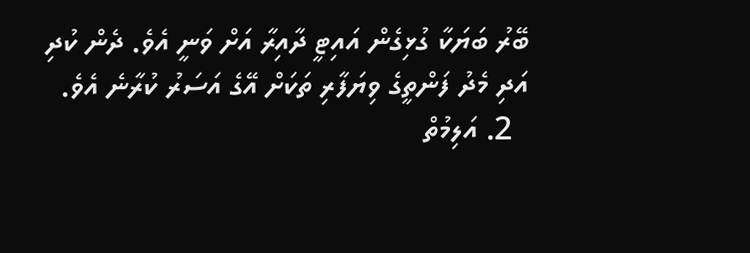ބޭރު ބަޔަކާ ގުޅިގެން އައިޓީ ދާއިރާ އަށް ވަނީ އެވެ. ދެން ކުދި އަދި މެދު ފަންތީގެ ވިޔަފާރި ތަކަށް އޭގެ އަސަރު ކުރާނެ އެވެ.
  2. އަލިމުތް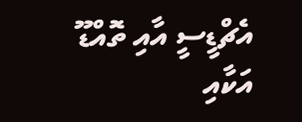އެޗްޑީސީ އާއި ތޮއްޑޫ އަކާއި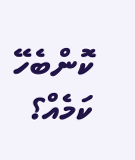ކޮންބެހޭ ކަމެއް؟